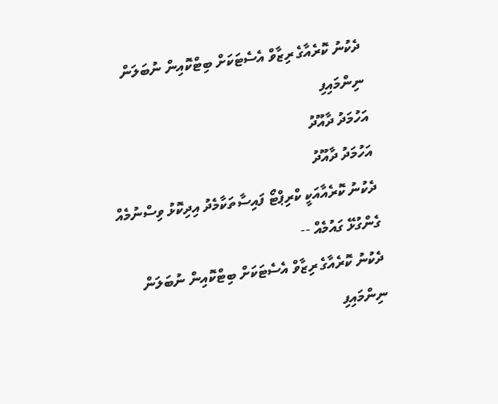ދެކުނު ކޮރެއާގެ ރިޒާވް އެސެޓަކަށް ބިޓްކޮއިން ނުބަލަން ނިންމައިފި
އަހުމަދު ދާއޫދު
އަހުމަދު ދާއޫދު
ދެކުނު ކޮރެއާއަކީ ކްރިޕްޓޯ ފައިސާތަކާމެދު އިދިކޮޅު ވިސްނުމެއް ގެންގުޅޭ ގައުމެއް --
ދެކުނު ކޮރެއާގެ ރިޒާވް އެސެޓަކަށް ބިޓްކޮއިން ނުބަލަން ނިންމައިފި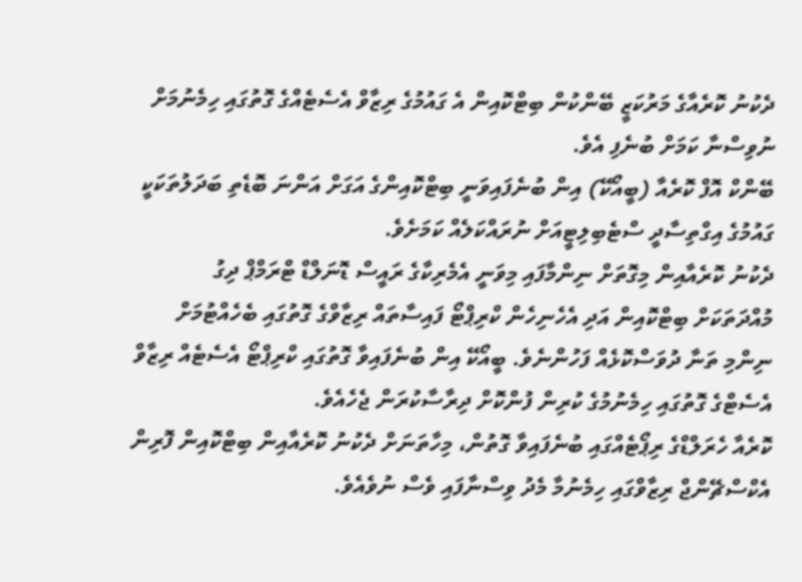ދެކުނު ކޮރެއާގެ މަރުކަޒީ ބޭންކުން ބިޓްކޮއިން އެ ގައުމުގެ ރިޒާވް އެސެޓެއްގެ ގޮތުގައި ހިމެނުމަށް ނުވިސްނާ ކަމަށް ބުނެފި އެވެ.
ބޭންކް އޮފް ކޮރެއާ (ބީއޯކޭ) އިން ބުނެފައިވަނީ ބިޓްކޮއިންގެ އަގަށް އަންނަ ބޮޑެތި ބަދަލުތަކަކީ ގައުމުގެ އިގްތިސާދީ ސްޓެބިލިޓީއަށް ނުރައްކަލެއް ކަމަށެވެ.
ދެކުނު ކޮރެއާއިން މިގޮތަށް ނިންމާފައި މިވަނީ އެމެރިކާގެ ރައީސް ޑޮނަލްޑް ޓްރަމްޕް ދިގު މުއްދަތަކަށް ބިޓްކޮއިން އަދި އެހެނިހެން ކްރިޕްޓޯ ފައިސާތައް ރިޒާވްގެ ގޮތުގައި ބެހެއްޓުމަށް ނިންމި ތަނާ ދުވަސްކޮޅެއް ފަހުންނެވެ. ބީއޯކޭ އިން ބުނެފައިވާ ގޮތުގައި ކްރިޕްޓޯ އެސެޓެއް ރިޒާވް އެސެޓްގެ ގޮތުގައި ހިމެނުމުގެ ކުރިން ފުންކޮށް ދިރާސާކުރަން ޖެހެއެވެ.
ކޮރެއާ ހެރަލްޑްގެ ރިޕޯޓެއްގައި ބުނެފައިވާ ގޮތުން، މިހާތަނަށް ދެކުނު ކޮރެއާއިން ބިޓްކޮއިން ފޮރިން އެކްސްޗޭންޖް ރިޒާވްގައި ހިމެނުމާ މެދު ވިސްނާފައި ވެސް ނުވެއެވެ.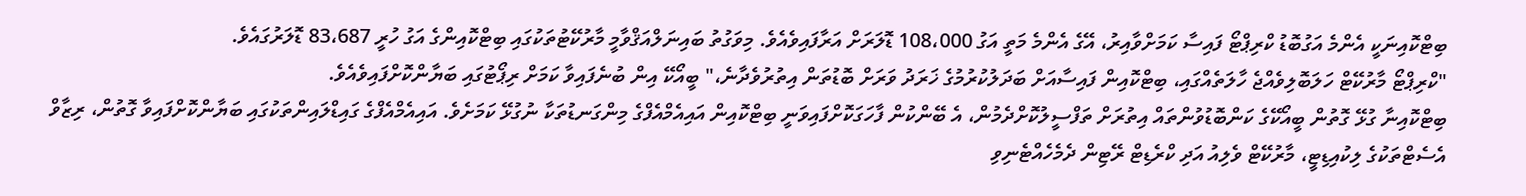ބިޓްކޮއިނަކީ އެންމެ އަގުބޮޑު ކްރިޕްޓޯ ފައިސާ ކަމަށްވާއިރު، އޭގެ އެންމެ މަތީ އަގު 108،000 ޑޮލަރަށް އަރާފައިވެއެވެ. މިވަގުތު ބައިނަލްއަޤްވާމީ މާރުކޭޓުތަކުގައި ބިޓްކޮއިންގެ އަގު ހުރީ 83،687 ޑޮލަރުގައެވެ.
"ކްރިޕްޓޯ މާރުކޭޓް ހަލަބޮލިވެއްޖެ ހާލަތެއްގައި، ބިޓްކޮއިން ފައިސާއަށް ބަދަލުކުރުމުގެ ޚަރަދު ވަރަށް ބޮޑުތަން އިތުރުވެދާނެ،" ބީއޯކޭ އިން ބުނެފައިވާ ކަމަށް ރިޕޯޓުގައި ބަޔާންކޮށްފައިވެއެވެ.
ބިޓްކޮއިނާ ގުޅޭ ގޮތުން ބީއޯކޭގެ ކަންބޮޑުވުންތައް އިތުރަށް ތަފްސީލުކޮށްދެމުން، އެ ބޭންކުން ފާހަގަކޮށްފައިވަނީ ބިޓްކޮއިން އައިއެމްއެފްގެ މިންގަނޑުތަކާ ނުގުޅޭ ކަމަށެވެ. އައިއެމްއެފްގެ ގައިޑްލައިންތަކުގައި ބަޔާންކޮށްފައިވާ ގޮތުން، ރިޒާވް އެސެޓްތަކުގެ ލިކުއިޑިޓީ، މާރުކޭޓް ވެލިއު އަދި ކްރެޑިޓް ރޭޓިން ދެމެހެއްޓެނިވި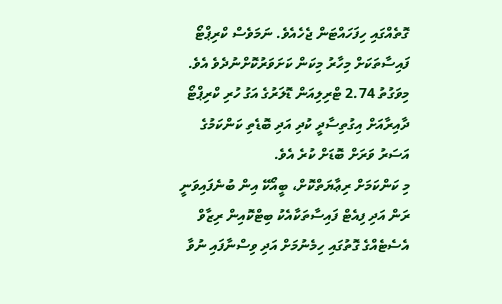ގޮތެއްގައި ހިފަހައްޓަން ޖެހެއެވެ. ނަމަވެސް ކްރިޕްޓޯ ފައިސާތަކަށް މިހާރު މިކަން ކަށަވަރުކޮށްނުދެވެ އެވެ. މިވަގުތު 2.74 ޓްރިލިއަން ޑޮލަރުގެ އަގު ހުރި ކްރިޕްޓޯ ދާއިރާއަށް އިގުތިސާދީ ކުދި އަދި ބޮޑެތި ކަންކަމުގެ އަސަރު ވަރަށް ބޮޑަށް ކުރެ އެވެ.
މި ކަންކަމަށް ރިޢާޔަތްކޮށް، ބީއޯކޭ އިން ބުނެފައިވަނީ ރަން އަދި ފިއެޓް ފައިސާތަކާއެކު ބިޓްކޮއިން ރިޒާވް އެސެޓެއްގެ ގޮތުގައި ހިމެނުމަށް އަދި ވިސްނާފައި ނުވާ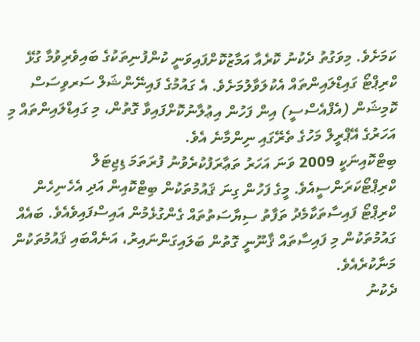ކަމަށެވެ. މިވަގުތު ދެކުނު ކޮރެއާ އަމާޒުކޮށްފައިވަނީ ކުންފުނިތަކުގެ ބައިވެރިވުމާ ގުޅޭ ކްރިޕްޓޯ ގައިޑްލައިންތައް އެކުލަވާލުމަށެވެ. އެ ގައުމުގެ ފައިނޭންޝަލް ސަރވިސަސް ކޮމިޝަން (އެފްއެސްސީ) އިން ފަހުން އިޢުލާނުކޮށްފައިވާ ގޮތުން، މި ގައިޑްލައިންތައް މި އަހަރުގެ އޭޕްރީލް މަހުގެ ތެރޭގައި ނިންމާނެ އެވެ.
ބިޓްކޮއިނަކީ 2009 ވަނަ އަހަރު ތަޢާރަފުކުރެވުނު ފުރަތަމަ ޑިޖިޓަލް ކްރިޕްޓޯކަރަންސީއެވެ. މީގެ ފަހުން ގިނަ ޤައުމުތަކުން ބިޓްކޮއިން އަދި އެހެނިހެން ކްރިޕްޓޯ ފައިސާތަކާމެދު ތަފާތު ސިޔާސަތުތައް ގެންގުޅެމުން އައިސްފައިވެއެވެ. ބައެއް ގައުމުތަކުން މި ފައިސާތައް ޤާނޫނީ ގޮތުން ބަލައިގަންނައިރު، އަނެއްބައި ޤައުމުތަކުން މަނާކުރެއެވެ.
ދެކުނު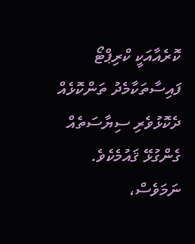ކޮރެއާއަކީ ކްރިޕްޓޯ ފައިސާތަކާމެދު ތަންކޮޅެއް ދެކޮޅުވެރި ސިޔާސަތެއް ގެންގުޅޭ ޤައުމެކެވެ. ނަމަވެސް،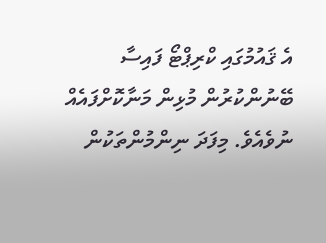އެ ޤައުމުގައި ކްރިޕްޓޯ ފައިސާ ބޭނުންކުރުން މުޅިން މަނާކޮށްފައެއް ނުވެއެވެ. މިފަދަ ނިންމުންތަކުން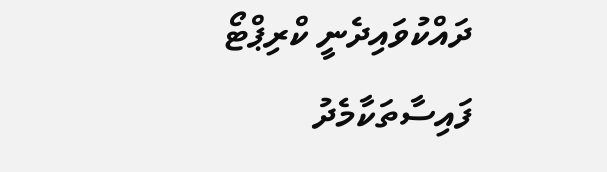ދައްކުވައިދެނީ ކްރިޕްޓޯ ފައިސާތަކާމެދު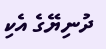ދުނިޔޭގެ އެކި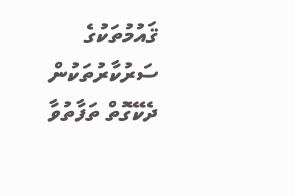ޤައުމުތަކުގެ ސަރުކާރުތަކުން ދެކޭގޮތް ތަފާތުވާ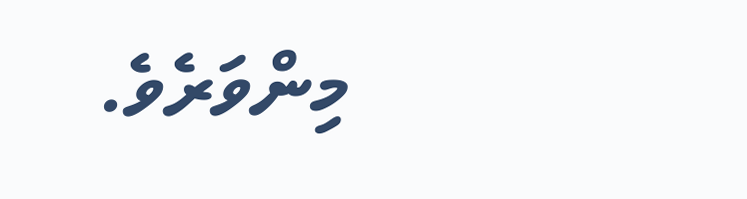މިންވަރެވެ.